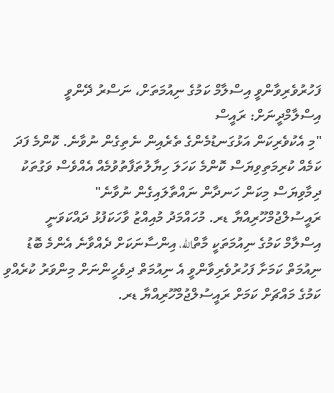ފަހުރުވެރިވާންވީ އިސްލާމް ކަމުގެ ނިއުމަތަށް، ނަސްރު ދޭންވީ އިސްލާމްދީނަށް: ރައީސް
"މި އެކުވެރިކަން އަޅުގަނޑުމެންގެ ތެރެއިން ނެތިގެން ނުވާނެ. ކޮންމެ ފަދަ ކަމެއް ކުރިމަތިވިޔަސް ކޮންމެ ކަހަލަ ހިޔާލުތަފާތުވުމެއް އެއްވެސް ވަގުތަކު ދިމާވިޔަސް މިކަން ހަނދާން ނައްތާލައިގެން ނުވާނެ"
ރައީސުލްޖުމްހޫރިއްޔާ ޑރ. މުހައްމަދު މުއިއްޒު ވާހަކަފުޅު ދައްކަވަނީ
އިސްލާމް ކަމުގެ ނިއުމަތަކީ މާތްالله، އިންސާނަކަށް ދެއްވާނެ އެންމެ ބޮޑު ނިއުމަތް ކަމަށާ ފަހުރުވެރިވާންވީ އެ ނިއުމަތް ދިވެހީންނަށް މިންވަރު ކުރެއްވި ކަމުގެ މައްޗަށް ކަމަށް ރައީސުލްޖުމްހޫރިއްޔާ ޑރ.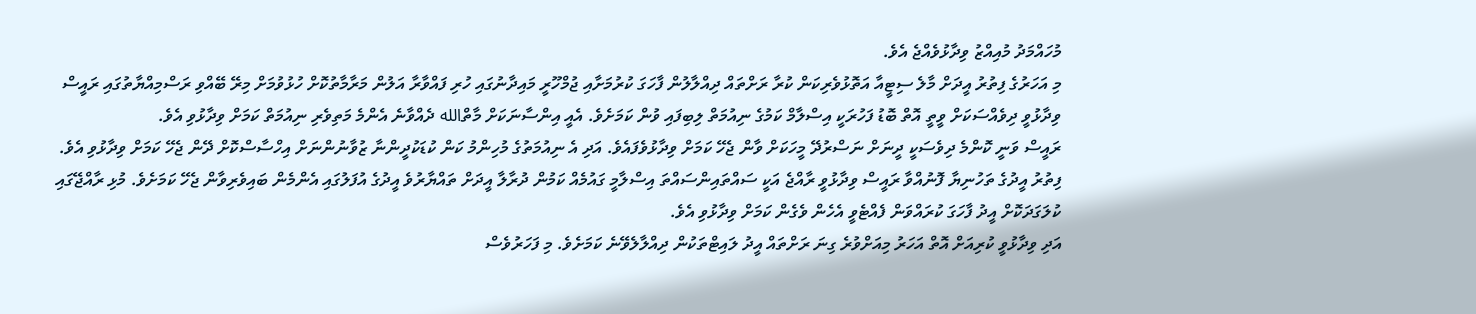މުހައްމަދު މުއިއްޒު ވިދާޅުވެއްޖެ އެވެ.
މި އަހަރުގެ ފިތުރު އީދަށް މާލެ ސިޓީއާ އަތޮޅުވެރިކަން ކުރާ ރަށްތައް ދިއްލާލުން ފާހަގަ ކުރުމަށާއި ޖުމްހޫރީ މައިދާނުގައި ހުރި ފައްވާރާ އަލުން މަރާމާތުކޮށް ހުޅުވުމަށް މިރޭ ބޭއްވި ރަސްމިއްޔާތުގައި ރައީސް ވިދާޅުވީ ދިވެއްސަކަށް ވީތީ އޮތް ބޮޑު ފަހުރަކީ އިސްލާމް ކަމުގެ ނިއުމަތް ލިބިފައި ވުން ކަމަށެވެ. އެއީ އިންސާނަކަށް މާތްالله ދެއްވާނެ އެންމެ މަތިވެރި ނިއުމަތް ކަމަށް ވިދާޅުވި އެވެ.
ރައީސް ވަނީ ކޮންމެ ދިވެސަކީ ދީނަށް ނަސްރުދޭ މީހަކަށް ވާން ޖެހޭ ކަމަށް ވިދާޅުވެފައެވެ. އަދި އެ ނިއުމަތުގެ މުހިންމު ކަން ކުޑަކުދީންނާ ޒުވާނުންނަށް އިހްސާސްކޮށް ދޭން ޖެހޭ ކަމަށް ވިދާޅުވި އެވެ. ފިތުރު އީދުގެ ތަހުނިޔާ ފޮނުއްވާ ރައީސް ވިދާޅުވީ ރާއްޖެ އަކީ ސައްތައިންސައްތަ އިސްލާމީ ގައުމެއް ކަމުން ދުރާލާ އީދަށް ތައްޔާރުވެ އީދުގެ އުފަލުގައި އެންމެން ބައިވެރިވާން ޖެހޭ ކަމަށެވެ. މުޅި ރާއްޖޭގައި ކުލަގަދަކޮށް އީދު ފާހަގަ ކުރައްވަން ފެއްޓެވީ އެހެން ވެގެން ކަމަށް ވިދާޅުވި އެވެ.
އަދި ވިދާޅުވީ ކުރިއަށް އޮތް އަހަރު މިއަށްވުރެ ގިނަ ރަށްތައް އީދު ލައިޓްތަކުން ދިއްލާލެވޭނެ ކަމަށެވެ. މި ފަހަރުވެސް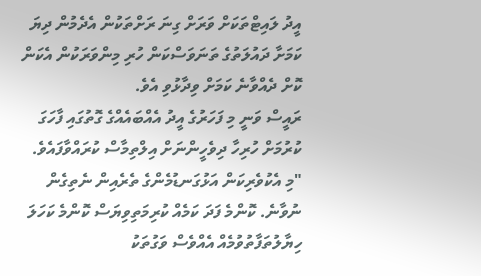އީދު ލައިޓްތަކަށް ވަރަށް ގިނަ ރަށްތަކުން އެދެމުން ދިޔަ ކަމަށާ ދައުލަތުގެ ތަނަވަސްކަން ހުރި މިންވަރަކުން އެކަން ކޮށް ދެއްވާނެ ކަމަށް ވިދާޅުވި އެވެ.
ރައީސް ވަނީ މި ފަހަރުގެ އީދު އެއްބައެއްގެ ގޮތުގައި ފާހަގަ ކުރުމަށް ހުރިހާ ދިވެހީންނަށް އިލްތިމާސް ކުރައްވާފައެވެ.
"މި އެކުވެރިކަން އަޅުގަނޑުމެންގެ ތެރެއިން ނެތިގެން ނުވާނެ. ކޮންމެ ފަދަ ކަމެއް ކުރިމަތިވިޔަސް ކޮންމެ ކަހަލަ ހިޔާލުތަފާތުވުމެއް އެއްވެސް ވަގުތަކު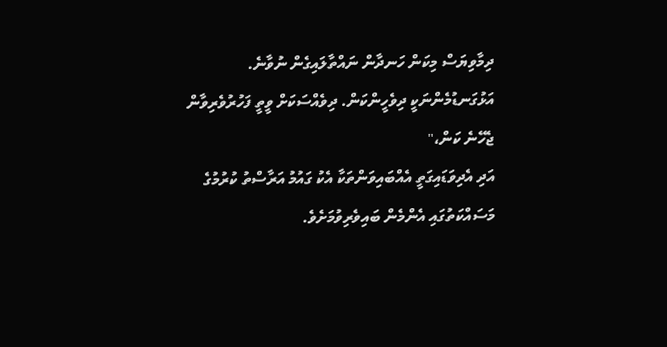ދިމާވިޔަސް މިކަން ހަނދާން ނައްތާލައިގެން ނުވާނެ. އަޅުގަނޑުމެންނަކީ ދިވެހީންކަން. ދިވެއްސަކަށް ވީތީ ފަހުރުވެރިވާން ޖެހޭނެ ކަން،"
އަދި އެދިވަޑައިގަތީ އެއްބައިވަންތަކާ އެކު ގައުމު އަރާސްތު ކުރުމުގެ މަސައްކަތުގައި އެންމެން ބައިވެރިވުމަށެވެ.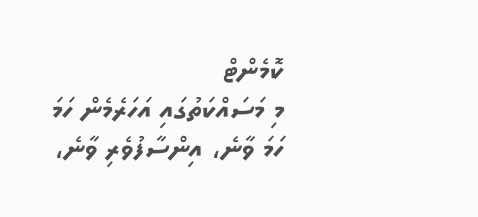ކޮމެންޓް
މި މަސައްކަތުގައި އަހަރެމެން ހަމަ ހަމަ ވާނެ، އިންސާފުވެރި ވާނެ،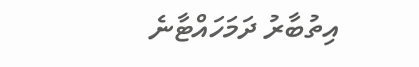އިތުބާރު ދަމަހައްޓާނެ